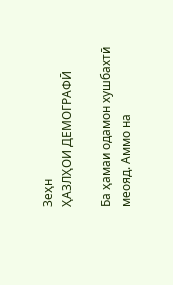Зеҳн
ҲАЗЛҲОИ ДЕМОГРАФӢ

Ба ҳамаи одамон хушбахтӣ меояд. Аммо на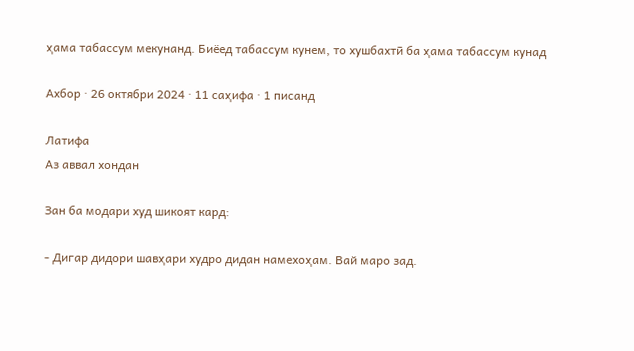ҳама табассум мекунанд. Биёед табассум кунем, то хушбахтӣ ба ҳама табассум кунад

Ахбор · 26 октябри 2024 · 11 саҳифа · 1 писанд

Латифа
Аз аввал хондан

Зан ба модари худ шикоят кард:

- Дигар дидори шавҳари худро дидан намехоҳам. Вай маро зад.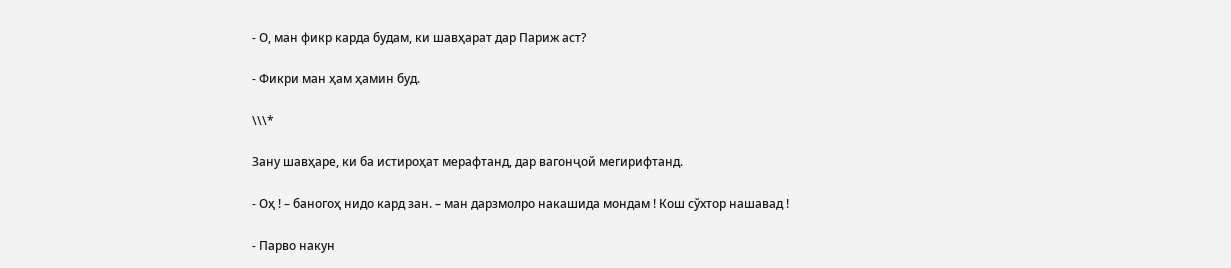- О, ман фикр карда будам, ки шавҳарат дар Париж аст?

- Фикри ман ҳам ҳамин буд.

\\\*

Зану шавҳаре, ки ба истироҳат мерафтанд, дар вагонҷой мегирифтанд.

- Оҳ ! – баногоҳ нидо кард зан. – ман дарзмолро накашида мондам ! Кош сўхтор нашавад !

- Парво накун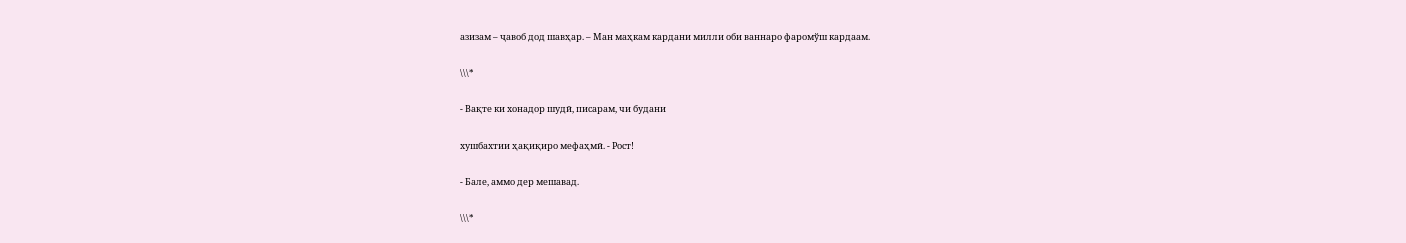азизам – ҷавоб дод шавҳар. – Ман маҳкам кардани милли оби ваннаро фаромўш кардаам.

\\\*

- Вақте ки хонадор шудӣ, писарам, чи будани

хушбахтии ҳақиқиро мефаҳмӣ. - Рост!

- Бале, аммо дер мешавад.

\\\*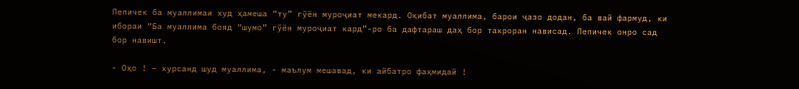Пепичек ба муаллимаи худ ҳамеша “ту” гўён муроҷиат мекард. Оқибат муаллима, барои ҷазо додан, ба вай фармуд, ки ибораи “Ба муаллима бояд “шумо” гўён муроҷиат кард”-ро ба дафтараш даҳ бор такроран нависад. Пепичек онро сад бор навишт.

- Оҳо ! – хурсанд шуд муаллима, - маълум мешавад, ки айбатро фаҳмидай !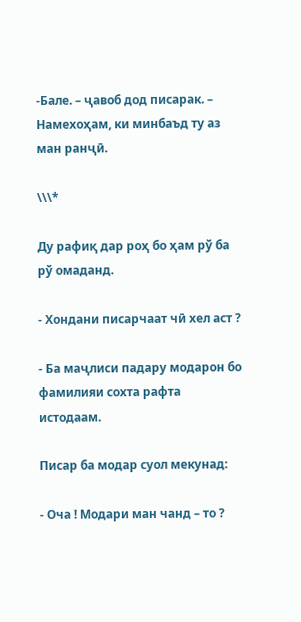-Бале. – ҷавоб дод писарак. – Намехоҳам, ки минбаъд ту аз ман ранҷӣ.

\\\*

Ду рафиқ дар роҳ бо ҳам рў ба рў омаданд.

- Хондани писарчаат чӣ хел аст ?

- Ба маҷлиси падару модарон бо фамилияи сохта рафта истодаам.

Писар ба модар суол мекунад:

- Оча ! Модари ман чанд – то ?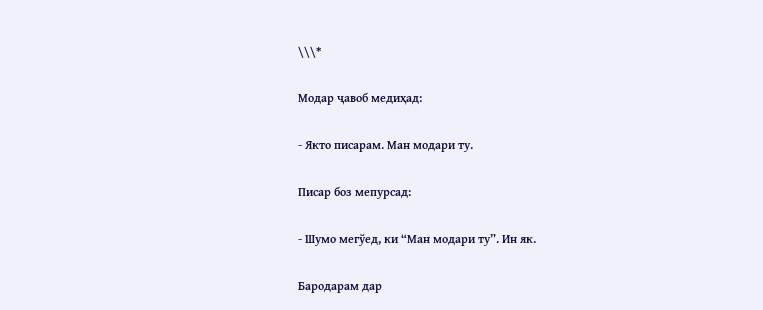\\\*

Модар ҷавоб медиҳад:

- Якто писарам. Ман модари ту.

Писар боз мепурсад:

- Шумо мегўед, ки “Ман модари ту”. Ин як.

Бародарам дар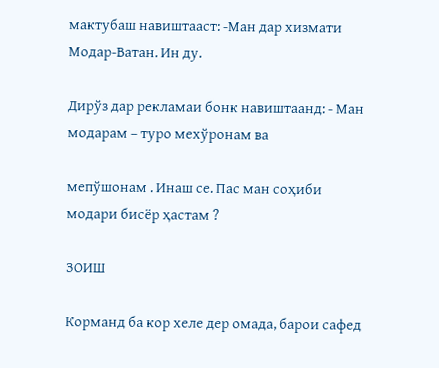мактубаш навиштааст: -Ман дар хизмати Модар-Ватан. Ин ду.

Дирўз дар рекламаи бонк навиштаанд: - Ман модарам – туро мехўронам ва

мепўшонам . Инаш се. Пас ман соҳиби модари бисёр ҳастам ?

ЗОИШ

Корманд ба кор хеле дер омада, барои сафед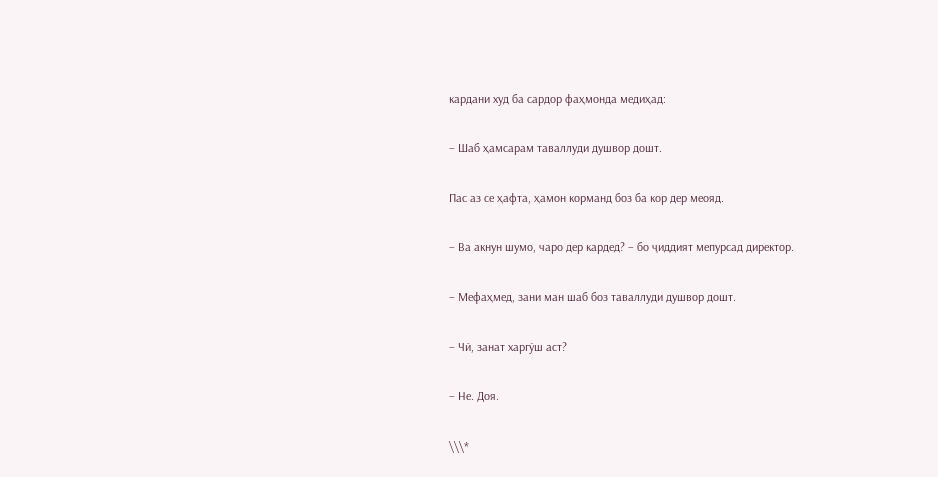кардани худ ба сардор фаҳмонда медиҳад:

– Шаб ҳамсарам таваллуди душвор дошт.

Пас аз се ҳафта, ҳамон корманд боз ба кор дер меояд.

– Ва акнун шумо, чаро дер кардед? – бо ҷиддият мепурсад директор.

– Мефаҳмед, зани ман шаб боз таваллуди душвор дошт.

– Чӣ, занат харгӯш аст?

– Не. Доя.

\\\*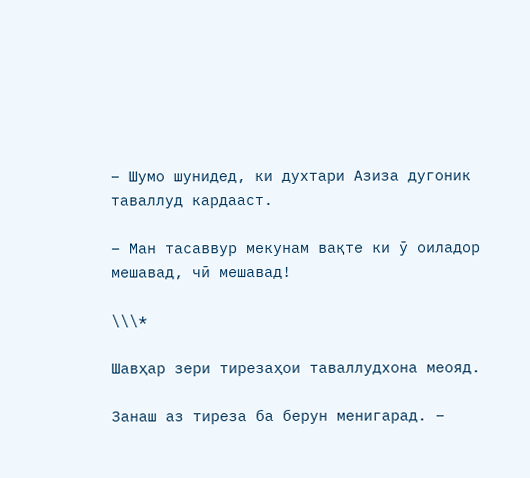– Шумо шунидед, ки духтари Азиза дугоник таваллуд кардааст.

– Ман тасаввур мекунам вақте ки ӯ оиладор мешавад, чӣ мешавад!

\\\*

Шавҳар зери тирезаҳои таваллудхона меояд.

Занаш аз тиреза ба берун менигарад. –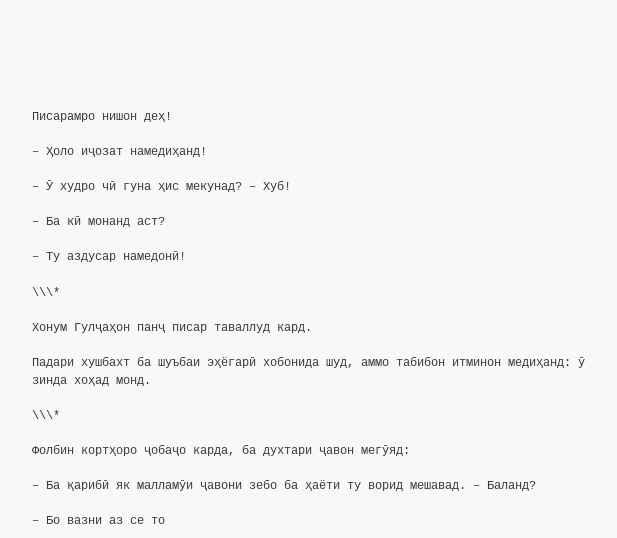Писарамро нишон деҳ!

– Ҳоло иҷозат намедиҳанд!

– Ӯ худро чӣ гуна ҳис мекунад? – Хуб!

– Ба кӣ монанд аст?

– Ту аздусар намедонӣ!

\\\*

Хонум Гулҷаҳон панҷ писар таваллуд кард.

Падари хушбахт ба шуъбаи эҳёгарӣ хобонида шуд, аммо табибон итминон медиҳанд: ӯ зинда хоҳад монд.

\\\*

Фолбин кортҳоро ҷобаҷо карда, ба духтари ҷавон мегӯяд:

– Ба қарибӣ як малламӯи ҷавони зебо ба ҳаёти ту ворид мешавад. – Баланд?

– Бо вазни аз се то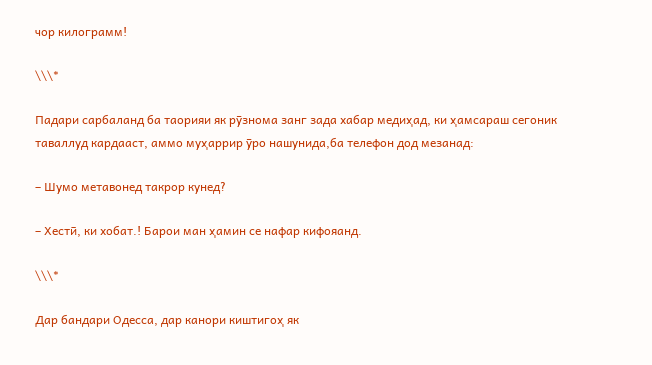чор килограмм!

\\\*

Падари сарбаланд ба таoрияи як рӯзнома занг зада хабар медиҳад, ки ҳамсараш сегоник таваллуд кардааст, аммо муҳаррир ӯро нашунида,ба телефон дод мезанад:

– Шумо метавонед такрор кунед?

– Хестӣ, ки хобат.! Барои ман ҳамин се нафар кифояанд.

\\\*

Дар бандари Одесса, дар канори киштигоҳ як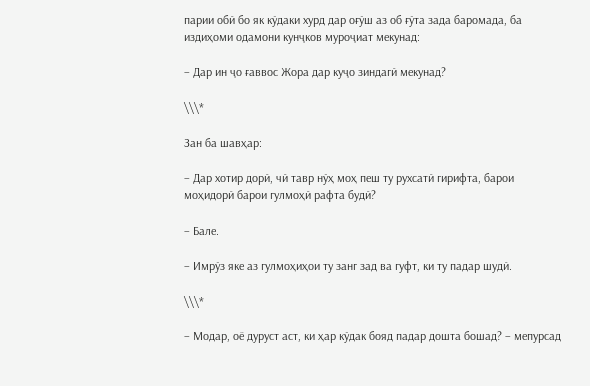парии обӣ бо як кӯдаки хурд дар оғӯш аз об ғӯта зада баромада, ба издиҳоми одамони кунҷков муроҷиат мекунад:

– Дар ин ҷо ғаввос Жора дар куҷо зиндагӣ мекунад?

\\\*

Зан ба шавҳар:

– Дар хотир дорӣ, чӣ тавр нӯҳ моҳ пеш ту рухсатӣ гирифта, барои моҳидорӣ барои гулмоҳӣ рафта будӣ?

– Бале.

– Имрӯз яке аз гулмоҳиҳои ту занг зад ва гуфт, ки ту падар шудӣ.

\\\*

– Модар, оё дуруст аст, ки ҳар кӯдак бояд падар дошта бошад? – мепурсад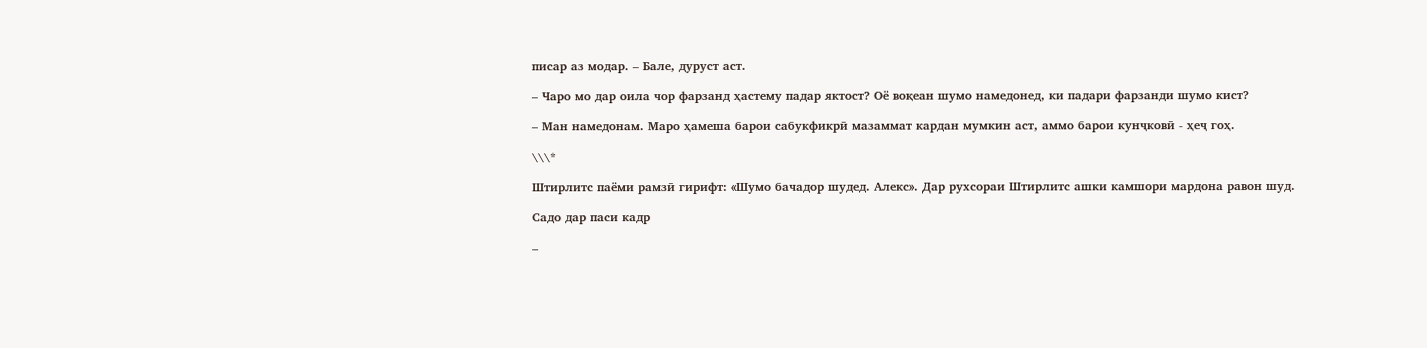писар аз модар. – Бале, дуруст аст.

– Чаро мо дар оила чор фарзанд ҳастему падар яктост? Оё воқеан шумо намедонед, ки падари фарзанди шумо кист?

– Ман намедонам. Маро ҳамеша барои сабукфикрӣ мазаммат кардан мумкин аст, аммо барои кунҷковӣ - ҳеҷ гоҳ.

\\\*

Штирлитс паёми рамзӣ гирифт: «Шумо бачадор шудед. Алекс». Дар рухсораи Штирлитс ашки камшори мардона равон шуд.

Садо дар паси кадр

–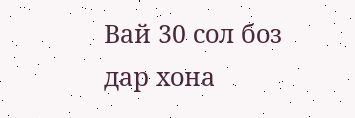Вай 30 сол боз дар хона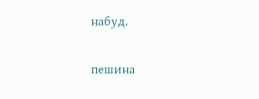набуд.

пешина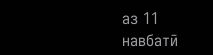аз 11
навбатӣ